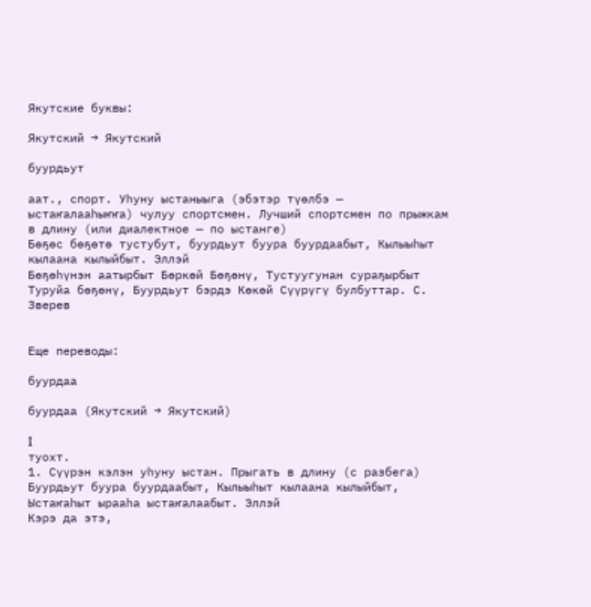Якутские буквы:

Якутский → Якутский

буурдьут

аат., спорт. Уһуну ыстаныыга (эбэтэр түөлбэ — ыстаҥалааһыҥҥа) чулуу спортсмен. Лучший спортсмен по прыжкам в длину (или диалектное — по ыстанге)
Бөҕөс бөҕөтө тустубут, буурдьут буура буурдаабыт, Кылыыһыт кылаана кылыйбыт. Эллэй
Бөҕөһүнэн аатырбыт Бөркөй Бөҕөнү, Тустуугунан сураҕырбыт Туруйа бөҕөнү, Буурдьут бэрдэ Көкөй Сүүрүгү булбуттар. С. Зверев


Еще переводы:

буурдаа

буурдаа (Якутский → Якутский)

I
туохт.
1. Сүүрэн кэлэн уһуну ыстан. Прыгать в длину (с разбега)
Буурдьут буура буурдаабыт, Кылыыһыт кылаана кылыйбыт, Ыстаҥаһыт ырааһа ыстаҥалаабыт. Эллэй
Кэрэ да этэ,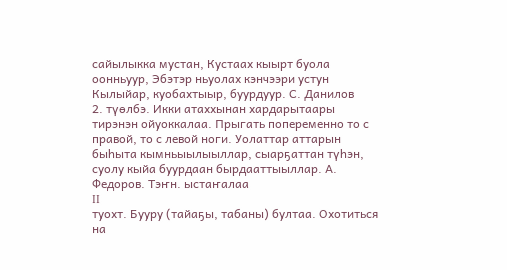сайылыкка мустан, Кустаах кыырт буола оонньуур, Эбэтэр ньуолах кэнчээри устун Кылыйар, куобахтыыр, буурдуур. С. Данилов
2. түөлбэ. Икки атаххынан хардарытаары тирэнэн ойуоккалаа. Прыгать попеременно то с правой, то с левой ноги. Уолаттар аттарын быһыта кымньыылыыллар, сыарҕаттан түһэн, суолу кыйа буурдаан бырдааттыыллар. А. Федоров. Тэҥн. ыстаҥалаа
II
туохт. Бууру (тайаҕы, табаны) бултаа. Охотиться на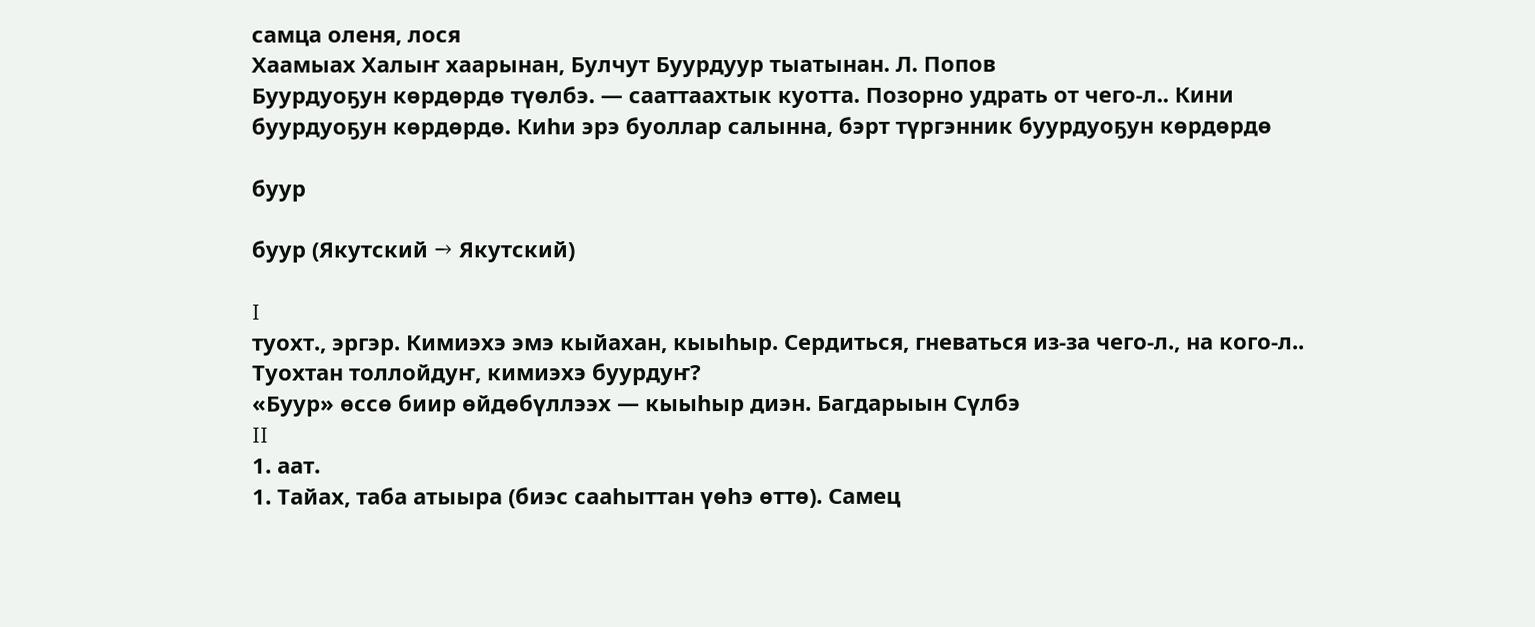самца оленя, лося
Хаамыах Халыҥ хаарынан, Булчут Буурдуур тыатынан. Л. Попов
Буурдуоҕун көрдөрдө түөлбэ. — сааттаахтык куотта. Позорно удрать от чего-л.. Кини буурдуоҕун көрдөрдө. Киһи эрэ буоллар салынна, бэрт түргэнник буурдуоҕун көрдөрдө

буур

буур (Якутский → Якутский)

I
туохт., эргэр. Кимиэхэ эмэ кыйахан, кыыһыр. Сердиться, гневаться из-за чего-л., на кого-л.. Туохтан толлойдуҥ, кимиэхэ буурдуҥ?
«Буур» өссө биир өйдөбүллээх — кыыһыр диэн. Багдарыын Сүлбэ
II
1. аат.
1. Тайах, таба атыыра (биэс сааһыттан үөһэ өттө). Самец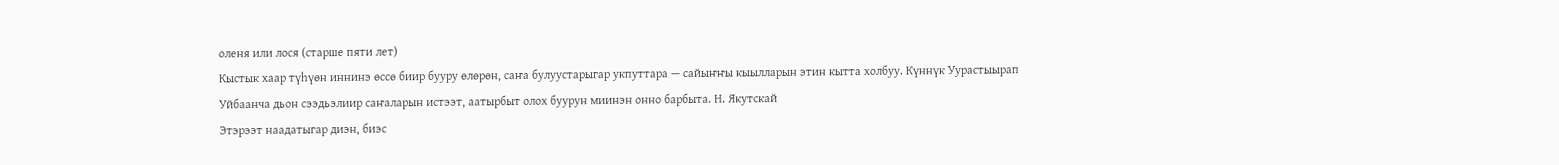оленя или лося (старше пяти лет)
Кыстык хаар түһүөн иннинэ өссө биир бууру өлөрөн, саҥа булуустарыгар укпуттара — сайыҥҥы кыылларын этин кытта холбуу. Күннүк Уурастыырап
Уйбаанча дьон сээдьэлиир саҥаларын истээт, аатырбыт олох буурун миинэн онно барбыта. Н. Якутскай
Этэрээт наадатыгар диэн, биэс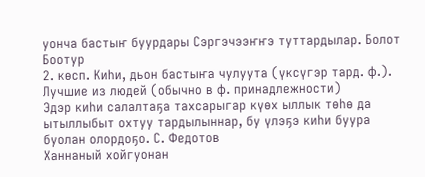уонча бастыҥ буурдары Сэргэчээҥҥэ туттардылар. Болот Боотур
2. көсп. Киһи, дьон бастыҥа чулуута (үксүгэр тард. ф.). Лучшие из людей (обычно в ф. принадлежности)
Эдэр киһи салалтаҕа тахсарыгар күөх ыллык төһө да ытыллыбыт охтуу тардылыннар, бу үлэҕэ киһи буура буолан олордоҕо. С. Федотов
Ханнаный хойгуонан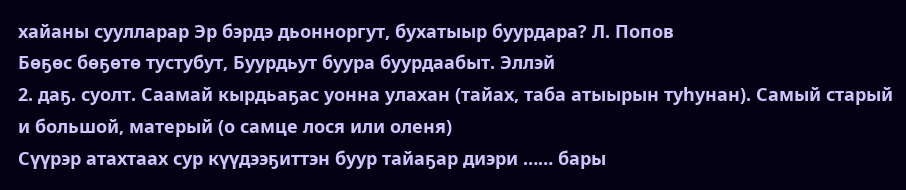хайаны суулларар Эр бэрдэ дьонноргут, бухатыыр буурдара? Л. Попов
Бөҕөс бөҕөтө тустубут, Буурдьут буура буурдаабыт. Эллэй
2. даҕ. суолт. Саамай кырдьаҕас уонна улахан (тайах, таба атыырын туһунан). Самый старый и большой, матерый (о самце лося или оленя)
Сүүрэр атахтаах сур күүдээҕиттэн буур тайаҕар диэри …… бары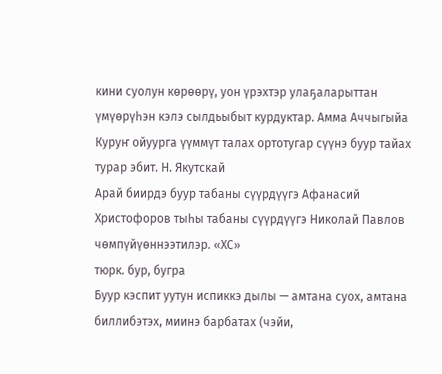кини суолун көрөөрү, уон үрэхтэр улаҕаларыттан үмүөрүһэн кэлэ сылдьыбыт курдуктар. Амма Аччыгыйа
Куруҥ ойуурга үүммүт талах ортотугар сүүнэ буур тайах турар эбит. Н. Якутскай
Арай биирдэ буур табаны сүүрдүүгэ Афанасий Христофоров тыһы табаны сүүрдүүгэ Николай Павлов чөмпүйүөннээтилэр. «ХС»
тюрк. бур, бугра
Буур кэспит уутун испиккэ дылы — амтана суох, амтана биллибэтэх, миинэ барбатах (чэйи,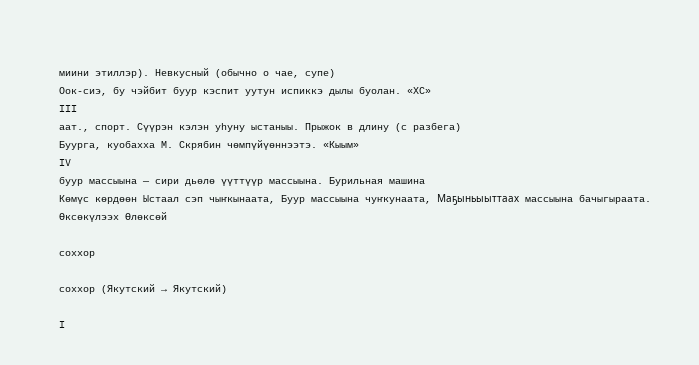миини этиллэр). Невкусный (обычно о чае, супе)
Оок-сиэ, бу чэйбит буур кэспит уутун испиккэ дылы буолан. «ХС»
III
аат., спорт. Сүүрэн кэлэн уһуну ыстаныы. Прыжок в длину (с разбега)
Буурга, куобахха М. Скрябин чөмпүйүөннээтэ. «Кыым»
IV
буур массыына — сири дьөлө үүттүүр массыына. Бурильная машина
Көмүс көрдөөн Ыстаал сэп чыҥкынаата, Буур массыына чуҥкунаата, Маҕыньыыттаах массыына бачыгыраата. Өксөкүлээх Өлөксөй

соххор

соххор (Якутский → Якутский)

I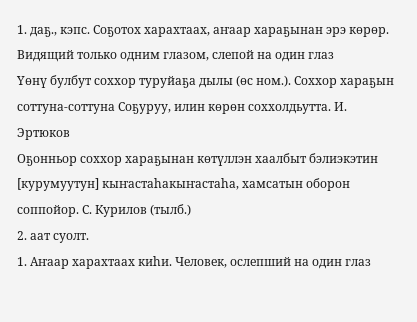1. даҕ., кэпс. Соҕотох харахтаах, аҥаар хараҕынан эрэ көрөр. Видящий только одним глазом, слепой на один глаз
Үөнү булбут соххор туруйаҕа дылы (өс ном.). Соххор хараҕын соттуна-соттуна Соҕуруу, илин көрөн соххолдьутта. И. Эртюков
Оҕонньор соххор хараҕынан көтүллэн хаалбыт бэлиэкэтин [курумуутун] кыҥастаһакыҥастаһа, хамсатын оборон соппойор. С. Курилов (тылб.)
2. аат суолт.
1. Аҥаар харахтаах киһи. Человек, ослепший на один глаз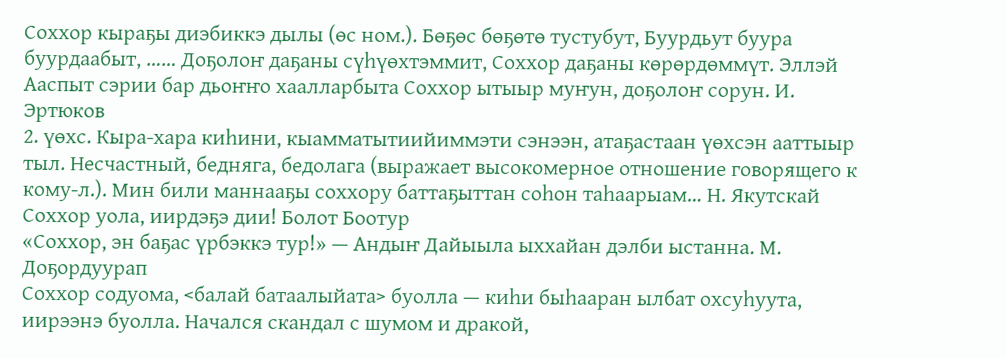Соххор кыраҕы диэбиккэ дылы (өс ном.). Бөҕөс бөҕөтө тустубут, Буурдьут буура буурдаабыт, …… Доҕолоҥ даҕаны сүһүөхтэммит, Соххор даҕаны көрөрдөммүт. Эллэй
Ааспыт сэрии бар дьоҥҥо хаалларбыта Соххор ытыыр муҥун, доҕолоҥ сорун. И. Эртюков
2. үөхс. Кыра-хара киһини, кыамматытиийиммэти сэнээн, атаҕастаан үөхсэн ааттыыр тыл. Несчастный, бедняга, бедолага (выражает высокомерное отношение говорящего к кому-л.). Мин били маннааҕы соххору баттаҕыттан соһон таһаарыам… Н. Якутскай
Соххор уола, иирдэҕэ дии! Болот Боотур
«Соххор, эн баҕас үрбэккэ тур!» — Андыҥ Дайыыла ыххайан дэлби ыстанна. М. Доҕордуурап
Соххор содуома, <балай батаалыйата> буолла — киһи быһааран ылбат охсуһуута, иирээнэ буолла. Начался скандал с шумом и дракой,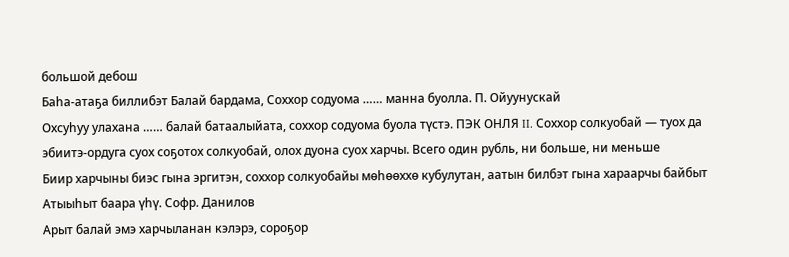большой дебош
Баһа-атаҕа биллибэт Балай бардама, Соххор содуома …… манна буолла. П. Ойуунускай
Охсуһуу улахана …… балай батаалыйата, соххор содуома буола түстэ. ПЭК ОНЛЯ II. Соххор солкуобай — туох да эбиитэ-ордуга суох соҕотох солкуобай, олох дуона суох харчы. Всего один рубль, ни больше, ни меньше
Биир харчыны биэс гына эргитэн, соххор солкуобайы мөһөөххө кубулутан, аатын билбэт гына хараарчы байбыт Атыыһыт баара үһү. Софр. Данилов
Арыт балай эмэ харчыланан кэлэрэ, сороҕор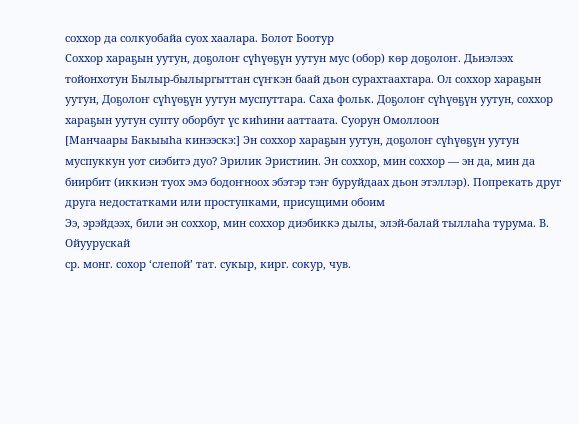соххор да солкуобайа суох хаалара. Болот Боотур
Соххор хараҕын уутун, доҕолоҥ сүһүөҕүн уутун мус (обор) көр доҕолоҥ. Дьиэлээх тойонхотун Былыр-былыргыттан сүҥкэн баай дьон сурахтаахтара. Ол соххор хараҕын уутун, Доҕолоҥ сүһүөҕүн уутун муспуттара. Саха фольк. Доҕолоҥ сүһүөҕүн уутун, соххор хараҕын уутун супту оборбут үс киһини ааттаата. Суорун Омоллоон
[Манчаары Бакыыһа кинээскэ:] Эн соххор хараҕын уутун, доҕолоҥ сүһүөҕүн уутун муспуккун уот сиэбитэ дуо? Эрилик Эристиин. Эн соххор, мин соххор — эн да, мин да биирбит (иккиэн туох эмэ бодоҥноох эбэтэр тэҥ буруйдаах дьон этэллэр). Попрекать друг друга недостатками или проступками, присущими обоим
Ээ, эрэйдээх, били эн соххор, мин соххор диэбиккэ дылы, элэй-балай тыллаһа турума. В. Ойуурускай
ср. монг. сохор ‘слепой’ тат. сукыр, кирг. сокур, чув.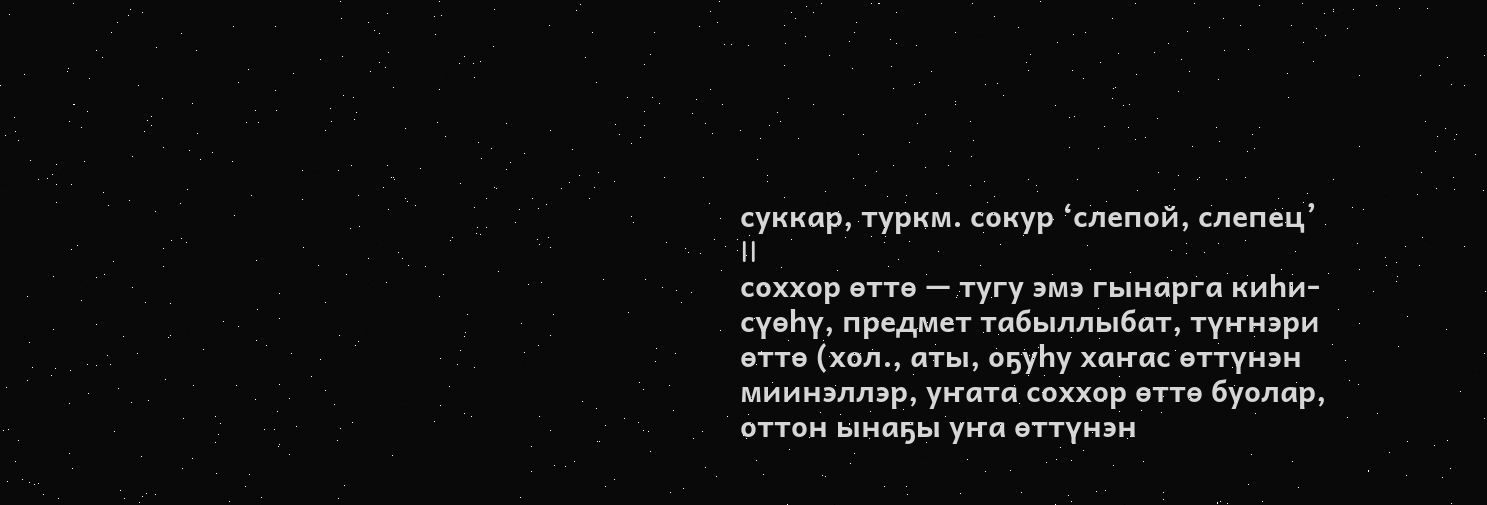суккар, туркм. сокур ‘слепой, слепец’
II
соххор өттө — тугу эмэ гынарга киһи-сүөһү, предмет табыллыбат, түҥнэри өттө (хол., аты, оҕуһу хаҥас өттүнэн миинэллэр, уҥата соххор өттө буолар, оттон ынаҕы уҥа өттүнэн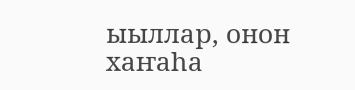ыыллар, онон хаҥаһа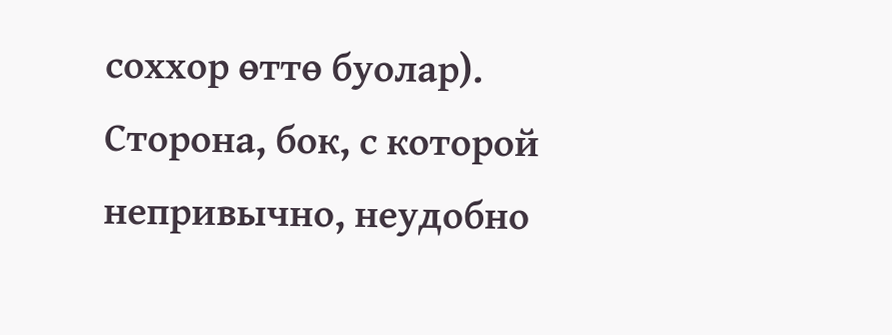соххор өттө буолар). Сторона, бок, с которой непривычно, неудобно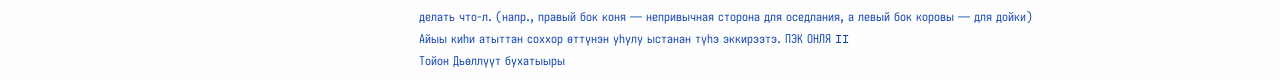делать что-л. (напр., правый бок коня — непривычная сторона для оседлания, а левый бок коровы — для дойки)
Айыы киһи атыттан соххор өттүнэн уһулу ыстанан түһэ эккирээтэ. ПЭК ОНЛЯ II
Тойон Дьөллүүт бухатыыры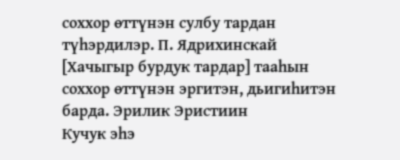соххор өттүнэн сулбу тардан түһэрдилэр. П. Ядрихинскай
[Хачыгыр бурдук тардар] тааһын соххор өттүнэн эргитэн, дьигиһитэн барда. Эрилик Эристиин
Кучук эһэ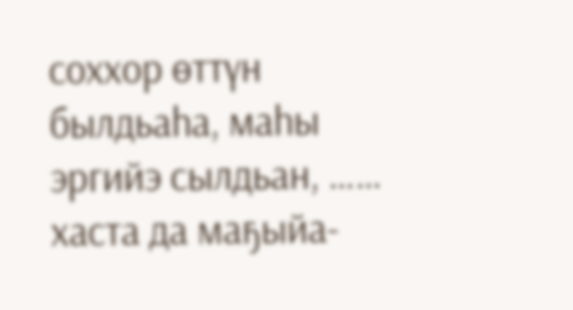соххор өттүн былдьаһа, маһы эргийэ сылдьан, …… хаста да маҕыйа-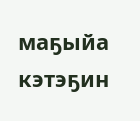маҕыйа кэтэҕин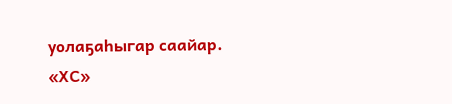уолаҕаһыгар саайар. «ХС»